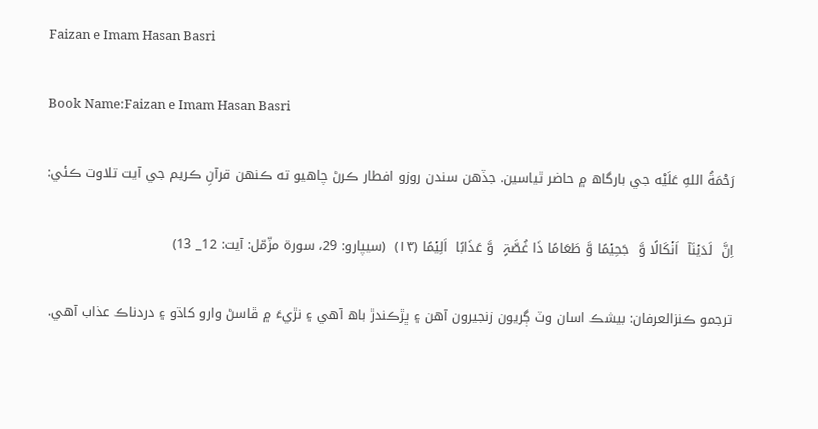Faizan e Imam Hasan Basri

Book Name:Faizan e Imam Hasan Basri

رَحْمَةُ اللهِ عَلَيْه جي بارگاھ ۾ حاضر ٿياسين. جڏهن سندن روزو افطار ڪرڻ چاهيو ته ڪنهن قرآنِ ڪريم جي آيت تلاوت ڪئي:

اِنَّ  لَدَیۡنَاۤ  اَنۡکَالًا وَّ  جَحِیۡمًا وَّ طَعَامًا ذَا غُصَّۃٍ  وَّ عَذَابًا  اَلِیۡمًا (۱۳)  (سيپارو: 29، سورة مزّمّل: آيت: 12_ 13)

ترجمو ڪنزالعرفان: بيشڪ اسان وٽ ڳريون زنجيرون آهن ۽ ڀڙڪندڙ باھ آهي ۽ نڙيءَ ۾ ڦاسڻ وارو کاڌو ۽ دردناڪ عذاب آهي.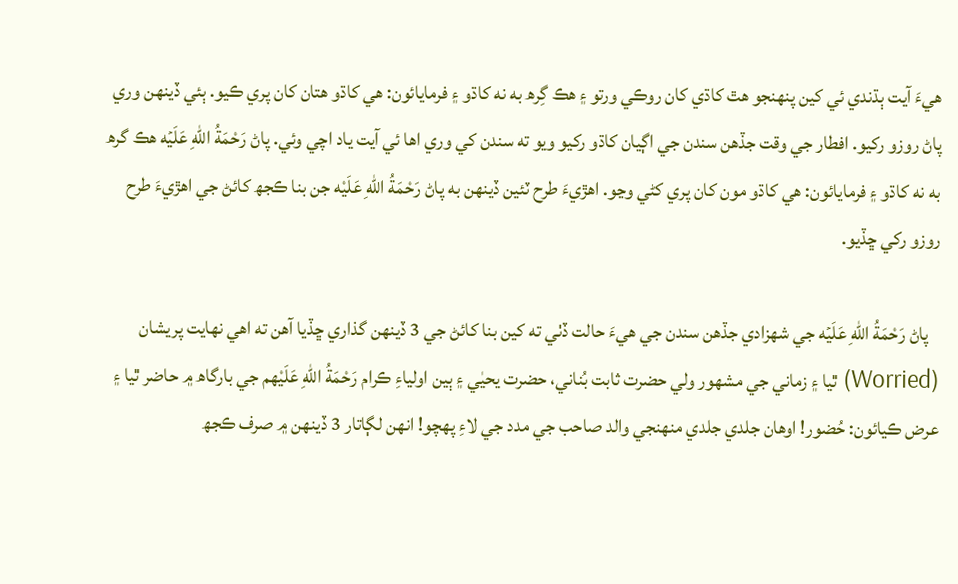هيءَ آيت ٻڌندي ئي کين پنهنجو هٿ کاڌي کان روڪي ورتو ۽ هڪ گِرھ به نه کاڌو ۽ فرمايائون: هي کاڌو هتان کان پري ڪيو. ٻئي ڏينهن وري پاڻ روزو رکيو. افطار جي وقت جڏهن سندن جي اڳيان کاڌو رکيو ويو ته سندن کي وري اها ئي آيت ياد اچي وئي. پاڻ رَحْمَةُ اللهِ عَلَيۡه هڪ گرھ به نه کاڌو ۽ فرمايائون: هي کاڌو مون کان پري کڻي وڃو. اهڙيءَ طرح ٽئين ڏينهن به پاڻ رَحْمَةُ اللهِ عَلَيْه جن بنا ڪجھ کائڻ جي اهڙيءَ طرح روزو رکي ڇڏيو.

   پاڻ رَحْمَةُ اللهِ عَلَيۡه جي شهزادي جڏهن سندن جي هيءَ حالت ڏٺي ته کين بنا کائڻ جي 3 ڏينهن گذاري ڇڏيا آهن ته اهي نهايت پريشان (Worried) ٿيا ۽ زماني جي مشهور ولي حضرت ثابت بُناني، حضرت يحيٰي ۽ ٻين اولياءِ ڪرام رَحْمَةُ اللهِ عَلَيْهم جي بارگاھ ۾ حاضر ٿيا ۽ عرض ڪيائون: حُضور! اوهان جلدي جلدي منهنجي والد صاحب جي مدد جي لاءِ پهچو! انهن لڳاتار 3 ڏينهن ۾ صرف ڪجھ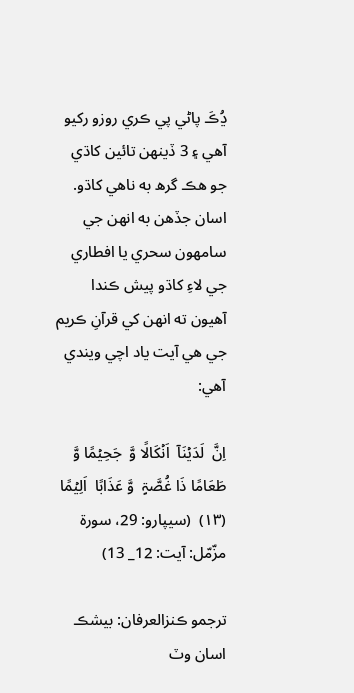ڍُڪَ پاڻي پي ڪري روزو رکيو آهي ۽ 3 ڏينهن تائين کاڌي جو هڪ گرھ به ناهي کاڌو. اسان جڏهن به انهن جي سامهون سحري يا افطاري جي لاءِ کاڌو پيش ڪندا آهيون ته انهن کي قرآنِ ڪريم جي هي آيت ياد اچي ويندي آهي:

اِنَّ  لَدَیۡنَاۤ  اَنۡکَالًا وَّ  جَحِیۡمًا وَّ طَعَامًا ذَا غُصَّۃٍ  وَّ عَذَابًا  اَلِیۡمًا (۱۳)  (سيپارو: 29، سورة مزّمّل: آيت: 12_ 13)

ترجمو ڪنزالعرفان: بيشڪ اسان وٽ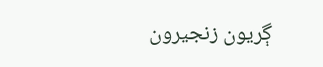ڳريون زنجيرون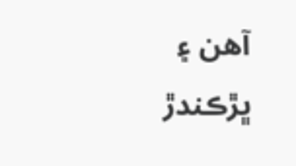آهن ۽ ڀڙڪندڙ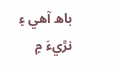باھ آهي ۽ نڙيءَ ۾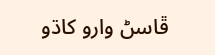ڦاسڻ وارو کاڌو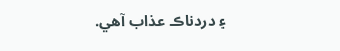۽ دردناڪ عذاب آهي.